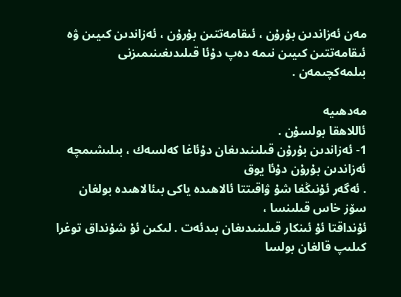مەن ئەزاندىن بۇرۇن ، ئىقامەتتىن بۇرۇن ، ئەزاندىن كىيىن ۋە ئىقامەتتىن كىيىن نىمە دەپ دۇئا قىلىدىغىنىمىزنى بىلمەكچىمەن .

مەدھىيە
ئاللاھقا بولسۇن .
1- ئەزاندىن بۇرۇن قىلىنىدىغان دۇئاغا كەلسەك ، بىلىشىمچە ئەزاندىن بۇرۇن دۇئا يوق
. ئەگەر ئۇنىڭغا شۇ ۋاقىتتا ئالاھىدە ياكى بىئالاھىدە بولغان سۆز خاس قىلىنسا ،
ئۇنداقتا ئۇ ئىنكار قىلىنىدىغان بىدئەت . لىكىن ئۇ شۇنداق توغرا كىلىپ قالغان بولسا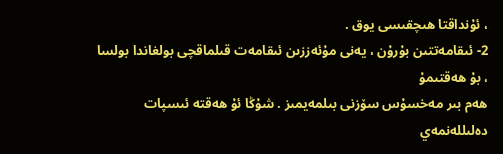، ئۇنداقتا ھىچقىسى يوق .
2- ئىقامەتتىن بۇرۇن ، يەنى مۇئەززىن ئىقامەت قىلماقچى بولغاندا بولسا ، بۇ ھەقتىمۇ
ھەم بىر مەخسۇس سۆزنى بىلمەيمىز . شۇڭا ئۇ ھەقتە ئىسپات دەلىللەنمەي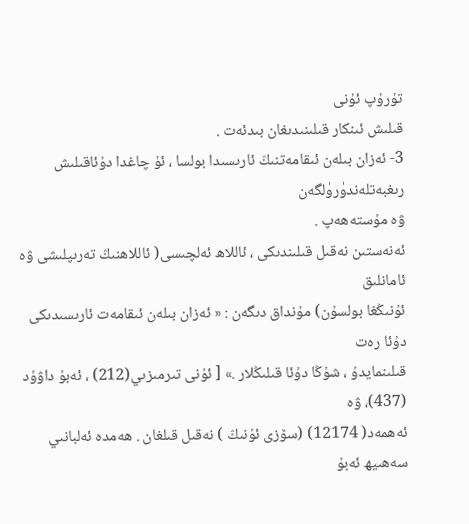تۇرۇپ ئۇنى
قىلىش ئىنكار قىلىنىدىغان بىدئەت .
3- ئەزان بىلەن ئىقامەتنىڭ ئارىسىدا بولسا ، ئۇ چاغدا دۇئاقىلىش رىغبەتلەندۈرۈلگەن
ۋە مۇستەھەپ .
ئەنەستىن نەقىل قىلىندىكى ، ئاللاھ ئەلچىسى( ئاللاھنىڭ تەرىپلىشى ۋە ئامانلىق
ئۇنىڭغا بولسۇن) مۇنداق دىگەن : « ئەزان بىلەن ئىقامەت ئارىسىدىكى دۇئا رەت
قىلىنمايدۇ ، شۇڭا دۇئا قىلىڭلار .» [ ئۇنى تىرمىزىي(212) ، ئەبۇ داۋۇد (437)، ۋە
ئەھمەد( 12174) (سۆزى ئۇنىڭ ) نەقىل قىلغان . ھەمدە ئەلبانىي سەھىيھ ئەبۇ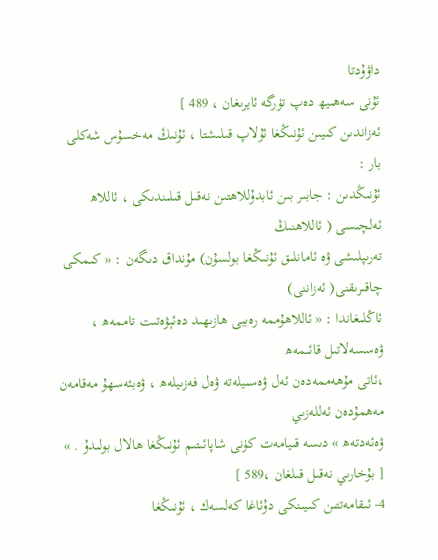داۋۇدتا
ئۇنى سەھىيھ دەپ تۈرگە ئايرىغان ، 489 ]
ئەزاندىن كىيىن ئۇنىڭغا ئۇلاپ قىلىشتا ، ئۇنىڭ مەخسۇس شەكلى بار :
ئۇنىڭدىن : جابىر بىن ئابدۇللاھتىن نەقىل قىلىندىكى ، ئاللاھ ئەلچىسى ( ئاللاھنىڭ
تەرىپلىشى ۋە ئامانلىق ئۇنىڭغا بولسۇن) مۇنداق دىگەن : « كىمكى چاقىرىقنى( ئەزاننى)
ئاڭلىغاندا : « ئاللاھۇممە رەببى ھازىھىد دەئېۋەتىت تاممەھ ، ۋەسسەلاتىل قائىمەھ
،ئاتى مۇھەممەدەن ئەل ۋەسىيلەتە ۋەل فەزىيلەھ ، ۋەبئەسھۇ مەقامەن مەھمۇدەن ئەللەزىي
ۋەئەدتەھ » دىسە قىيامەت كۈنى شاپائىتىم ئۇنىڭغا ھالال بولىدۇ . »
[ بۇخارىي نەقىل قىلغان ،589 ]
4- ئىقامەتتىن كىيىنكى دۇئاغا كەلسەك ، ئۇنىڭغا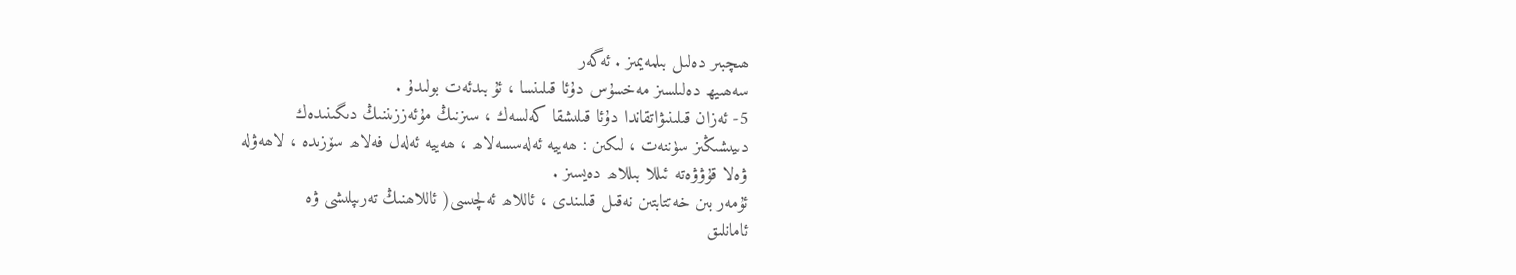ھىچبىر دەلىل بىلمەيمىز . ئەگەر
سەھىيھ دەلىلسىز مەخسۇس دۇئا قىلىنسا ، ئۇ بىدئەت بولىدۇ .
5- ئەزان قىلىنىۋاتقاندا دۇئا قىلىشقا كەلسەك ، سىزنىڭ مۇئەززىننىڭ دىگىنىدەك
دىيىشىڭىز سۈننەت ، لىكىن : ھەييە ئەلەسسەلاھ ، ھەييە ئەلەل فەلاھ سۆزىدە ، لاھەۋلە
ۋەلا قۇۋۋەتە ئىللا بىللاھ دەيسىز .
ئۇمەر بىن خەتتابتىن نەقىل قىلىندى ، ئاللاھ ئەلچىسى( ئاللاھنىڭ تەرىپلىشى ۋە
ئامانلىق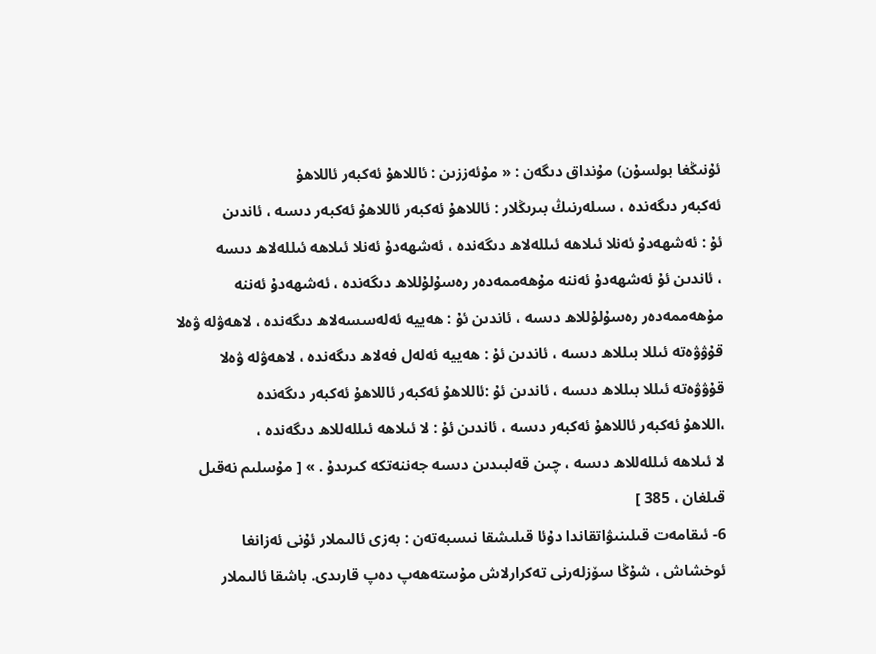ئۇنىڭغا بولسۇن) مۇنداق دىگەن : « مۇئەززىن : ئاللاھۇ ئەكبەر ئاللاھۇ
ئەكبەر دىگەندە ، سىلەرنىڭ بىرىڭلار : ئاللاھۇ ئەكبەر ئاللاھۇ ئەكبەر دىسە ، ئاندىن
ئۇ : ئەشھەدۇ ئەنلا ئىلاھە ئىللەلاھ دىگەندە ، ئەشھەدۇ ئەنلا ئىلاھە ئىللەلاھ دىسە
، ئاندىن ئۇ ئەشھەدۇ ئەننە مۇھەممەدەر رەسۇلۇللاھ دىگەندە ، ئەشھەدۇ ئەننە
مۇھەممەدەر رەسۇلۇللاھ دىسە ، ئاندىن ئۇ : ھەييە ئەلەسسەلاھ دىگەندە ، لاھەۋلە ۋەلا
قۇۋۋەتە ئىللا بىللاھ دىسە ، ئاندىن ئۇ : ھەييە ئەلەل فەلاھ دىگەندە ، لاھەۋلە ۋەلا
قۇۋۋەتە ئىللا بىللاھ دىسە ، ئاندىن ئۇ :ئاللاھۇ ئەكبەر ئاللاھۇ ئەكبەر دىگەندە
،اللاھۇ ئەكبەر ئاللاھۇ ئەكبەر دىسە ، ئاندىن ئۇ : لا ئىلاھە ئىللەللاھ دىگەندە ،
لا ئىلاھە ئىللەللاھ دىسە ، چىن قەلبىدىن دىسە جەننەتكە كىرىدۇ . » [ مۇسلىم نەقىل
قىلغان ، 385 ]
6- ئىقامەت قىلىنىۋاتقاندا دۇئا قىلىشقا نىسبەتەن : بەزى ئالىملار ئۇنى ئەزانغا
ئوخشاش ، شۇڭا سۆزلەرنى تەكرارلاش مۇستەھەپ دەپ قارىدى. باشقا ئالىملار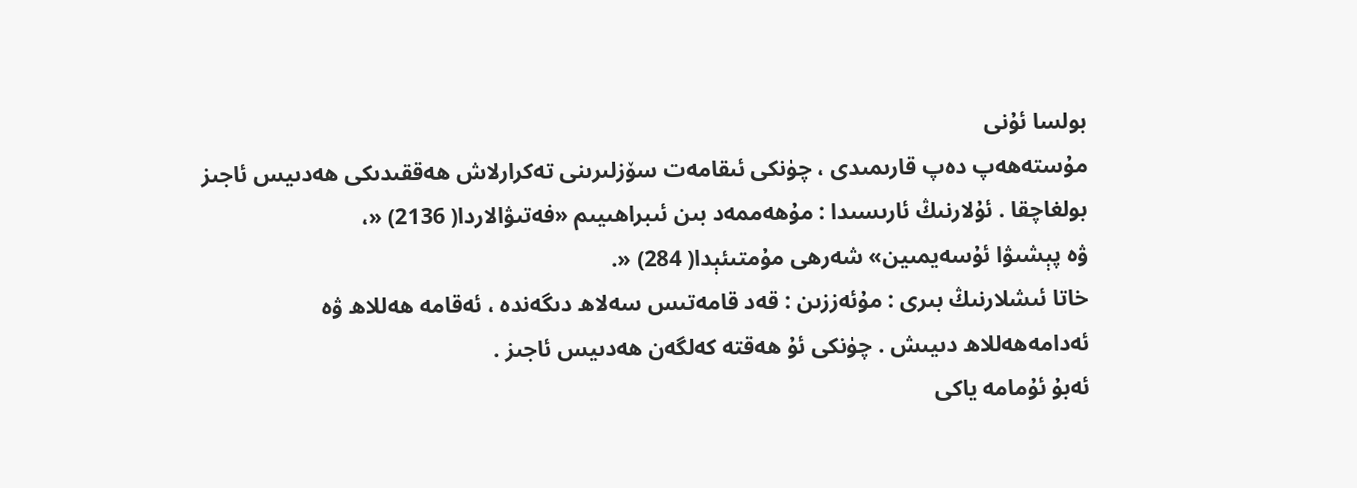بولسا ئۇنى
مۇستەھەپ دەپ قارىمىدى ، چۈنكى ئىقامەت سۆزلىرىنى تەكرارلاش ھەققىدىكى ھەدىيس ئاجىز
بولغاچقا . ئۇلارنىڭ ئارىسىدا : مۇھەممەد بىن ئىبراھىيىم «فەتىۋالاردا( 2136) «،
ۋە پېشىۋا ئۇسەيمىين» شەرھى مۇمتىئېدا( 284) «.
خاتا ئىشلارنىڭ بىرى : مۇئەززىن : قەد قامەتىس سەلاھ دىگەندە ، ئەقامە ھەللاھ ۋە
ئەدامەھەللاھ دىيىش . چۈنكى ئۇ ھەقتە كەلگەن ھەدىيس ئاجىز .
ئەبۇ ئۇمامە ياكى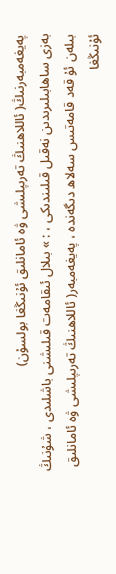پەيغەمبەرنىڭ( ئاللاھنىڭ تەرىپلىشى ۋە ئامانلىق ئۇنىڭغا بولسۇن)
بەزى ساھابىلىرىدىن نەقىل قىلىندىكى ، : » بىلال ئىقامەت قىلىشنى باشلىدى ، شۇنىڭ
بىلەن ئۇ قەد قامەتىس سەلاھ دىگەندە ، پەيغەمبەر( ئاللاھنىڭ تەرىپلىشى ۋە ئامانلىق
ئۇنىڭغا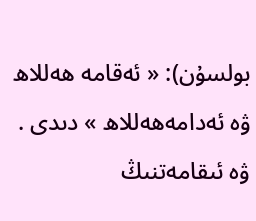بولسۇن): « ئەقامە ھەللاھ ۋە ئەدامەھەللاھ » دىدى . ۋە ئىقامەتنىڭ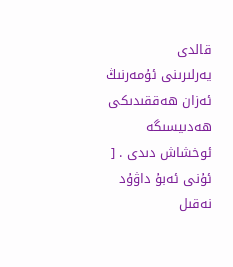قالدى
يەرلىرىنى ئۇمەرنىڭ ئەزان ھەققىدىكى ھەدىيسىگە ئوخشاش دىدى . [ ئۇنى ئەبۇ داۋۇد
نەقىل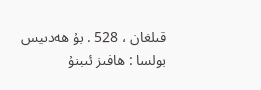قىلغان ، 528 . بۇ ھەدىيس بولسا : ھافىز ئىبنۇ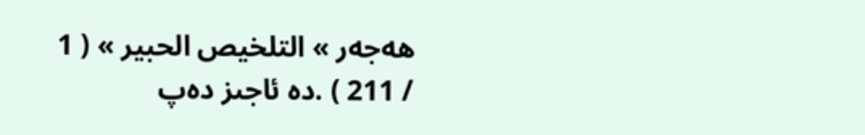ھەجەر » التلخيص الحبير » ( 1
/ 211 ) .دە ئاجىز دەپ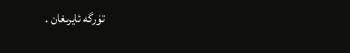تۈرگە ئايرىغان .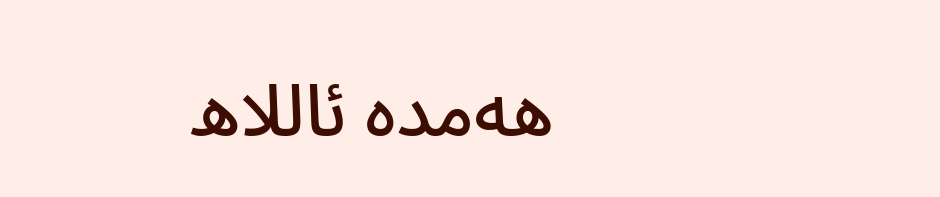ھەمدە ئاللاھ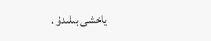ياخشى بىلىدۇ .